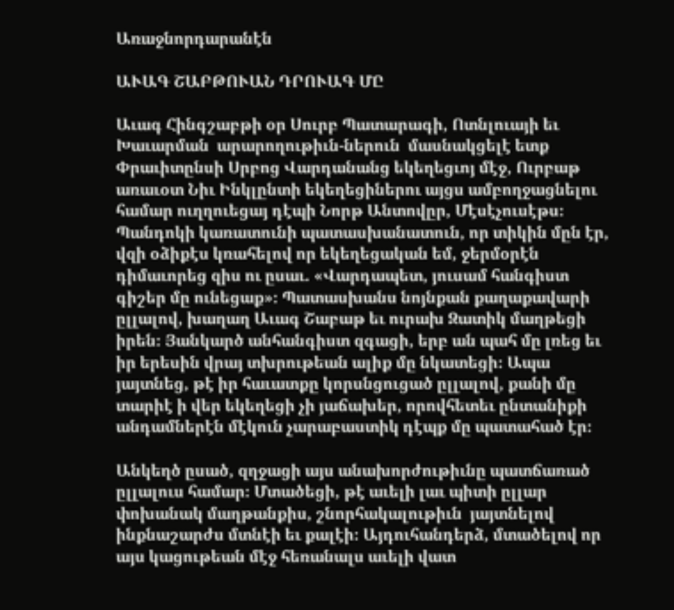Առաջնորդարանէն

ԱՒԱԳ ՇԱԲԹՈՒԱՆ ԴՐՈՒԱԳ ՄԸ

Աւագ Հինգշաբթի օր Սուրբ Պատարագի, Ոտնլուայի եւ Խաւարման  արարողութիւն-ներուն  մասնակցելէ ետք Փրաւիտընսի Սրբոց Վարդանանց եկեղեցւոյ մէջ, Ուրբաթ առաւօտ Նիւ Ինկլընտի եկեղեցիներու այցս ամբողջացնելու համար ուղղուեցայ դէպի Նորթ Անտովըր, Մէսէչուսէթս։ Պանդոկի կառատունի պատասխանատուն, որ տիկին մըն էր, վզի օձիքէս կռահելով որ եկեղեցական եմ, ջերմօրէն դիմաւորեց զիս ու ըսաւ. «Վարդապետ, յուսամ հանգիստ գիշեր մը ունեցաք»։ Պատասխանս նոյնքան քաղաքավարի ըլլալով, խաղաղ Աւագ Շաբաթ եւ ուրախ Զատիկ մաղթեցի իրեն։ Յանկարծ անհանգիստ զգացի, երբ ան պահ մը լռեց եւ իր երեսին վրայ տխրութեան ալիք մը նկատեցի։ Ապա յայտնեց, թէ իր հաւատքը կորսնցուցած ըլլալով, քանի մը տարիէ ի վեր եկեղեցի չի յաճախեր, որովհետեւ ընտանիքի անդամներէն մէկուն չարաբաստիկ դէպք մը պատահած էր։

Անկեղծ ըսած, զղջացի այս անախորժութիւնը պատճառած ըլլալուս համար։ Մտածեցի, թէ աւելի լաւ պիտի ըլլար փոխանակ մաղթանքիս, շնորհակալութիւն  յայտնելով ինքնաշարժս մտնէի եւ քալէի։ Այդուհանդերձ, մտածելով որ այս կացութեան մէջ հեռանալս աւելի վատ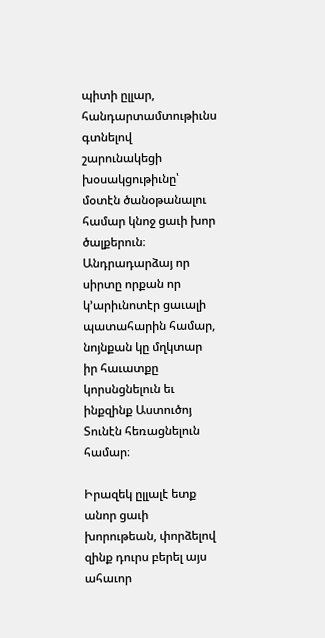պիտի ըլլար, հանդարտամտութիւնս գտնելով  շարունակեցի խօսակցութիւնը՝ մօտէն ծանօթանալու համար կնոջ ցաւի խոր ծալքերուն։ Անդրադարձայ որ սիրտը որքան որ կ՚արիւնոտէր ցաւալի պատահարին համար, նոյնքան կը մղկտար իր հաւատքը կորսնցնելուն եւ ինքզինք Աստուծոյ Տունէն հեռացնելուն համար։

Իրազեկ ըլլալէ ետք անոր ցաւի խորութեան, փորձելով զինք դուրս բերել այս ահաւոր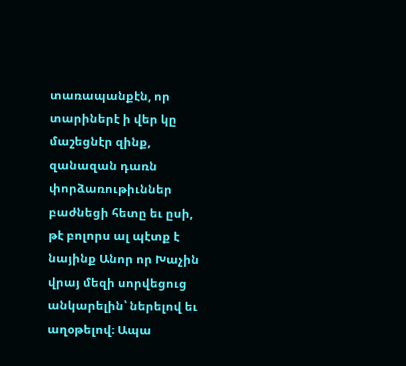տառապանքէն, որ տարիներէ ի վեր կը մաշեցնէր զինք, զանազան դառն փորձառութիւններ բաժնեցի հետը եւ ըսի, թէ բոլորս ալ պէտք է նայինք Անոր որ Խաչին վրայ մեզի սորվեցուց անկարելին՝ ներելով եւ աղօթելով։ Ապա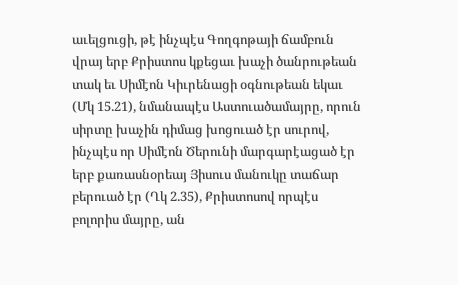աւելցուցի, թէ ինչպէս Գողգոթայի ճամբուն վրայ երբ Քրիստոս կքեցաւ խաչի ծանրութեան տակ եւ Սիմէոն Կիւրենացի օգնութեան եկաւ (Մկ 15.21), նմանապէս Աստուածամայրը, որուն սիրտը խաչին դիմաց խոցուած էր սուրով, ինչպէս որ Սիմէոն Ծերունի մարգարէացած էր երբ քառասնօրեայ Յիսուս մանուկը տաճար բերուած էր (Ղկ 2.35), Քրիստոսով որպէս բոլորիս մայրը, ան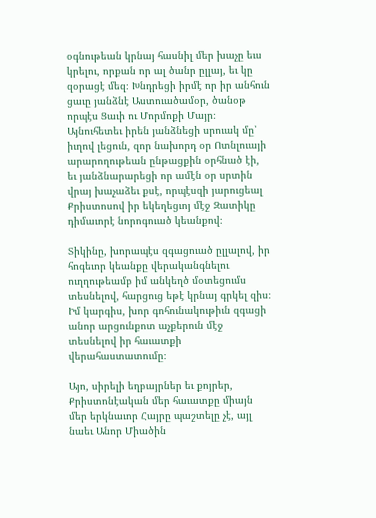օգնութեան կրնայ հասնիլ մեր խաչը եւս կրելու, որքան որ ալ ծանր ըլլայ, եւ կը զօրացէ մեզ։ Խնդրեցի իրմէ որ իր անհուն ցաւը յանձնէ Աստուածամօր, ծանօթ որպէս Ցաւի ու Մորմոքի Մայր։ Այնուհետեւ իրեն յանձնեցի սրուակ մը՝ իւղով լեցուն, զոր նախորդ օր Ոտնլուայի արարողութեան ընթացքին օրհնած էի, եւ յանձնարարեցի որ ամէն օր սրտին վրայ խաչաձեւ քսէ, որպէսզի յարուցեալ Քրիստոսով իր եկեղեցւոյ մէջ Զատիկը դիմաւորէ նորոգուած կեանքով։

Տիկինը, խորապէս զգացուած ըլլալով, իր հոգեւոր կեանքը վերականգնելու ուղղութեամբ իմ անկեղծ մօտեցումս տեսնելով, հարցուց եթէ կրնայ գրկել զիս։ Իմ կարգիս, խոր գոհունակութիւն զգացի անոր արցունքոտ աչքերուն մէջ տեսնելով իր հաւատքի վերահաստատումը։

Այո, սիրելի եղբայրներ եւ քոյրեր, Քրիստոնէական մեր հաւատքը միայն մեր երկնաւոր Հայրը պաշտելը չէ, այլ նաեւ Անոր Միածին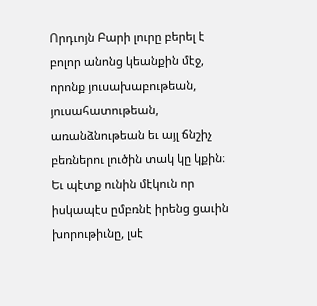Որդւոյն Բարի լուրը բերել է բոլոր անոնց կեանքին մէջ, որոնք յուսախաբութեան, յուսահատութեան, առանձնութեան եւ այլ ճնշիչ բեռներու լուծին տակ կը կքին։ Եւ պէտք ունին մէկուն որ իսկապէս ըմբռնէ իրենց ցաւին խորութիւնը, լսէ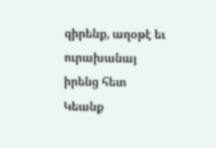զիրենք, աղօթէ եւ ուրախանայ իրենց հետ Կեանք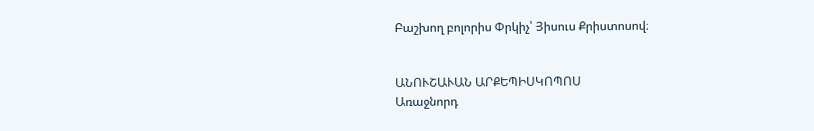Բաշխող բոլորիս Փրկիչ՝ Յիսուս Քրիստոսով։


ԱՆՈՒՇԱՒԱՆ ԱՐՔԵՊԻՍԿՈՊՈՍ
Առաջնորդ